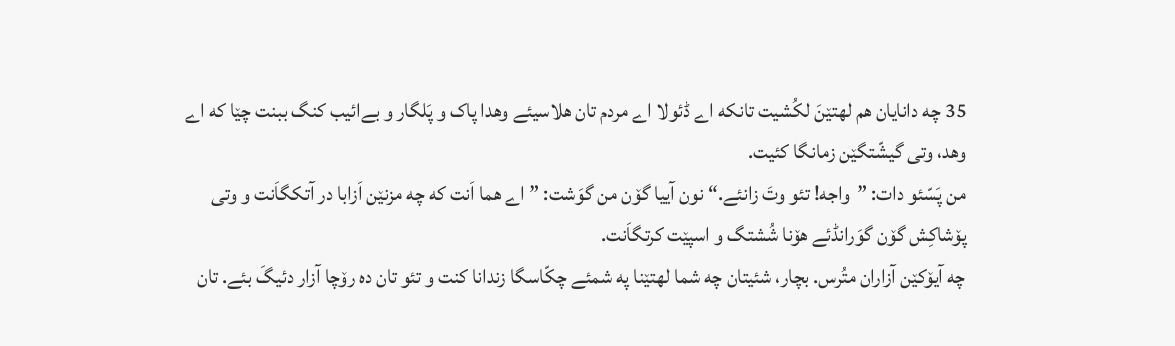35 چه دانایان هم لهتێنَ لکُشیت تانکه اے ڈئولا اے مردم تان هلاسیئے وهدا پاک و پَلگار و بےائیب کنگ ببنت چێا که اے وهد، وتی گیشّتگێن زمانگا کئیت.
من پَسّئو دات: ”واجه! تئو وتَ زانئے.“ نون آییا گۆن من گوَشت: ”اے هما اَنت که چه مزنێن اَزابا در آتکگاَنت و وتی پۆشاکِش گۆن گوَرانڈئے هۆنا شُشتگ و اسپێت کرتگاَنت.
چه آیۆکێن آزاران متُرس. بچار، شئیتان چه شما لهتێنا په شمئے چکّاسگا زندانا کنت و تئو تان ده رۆچا آزار دئیگَ بئے. تان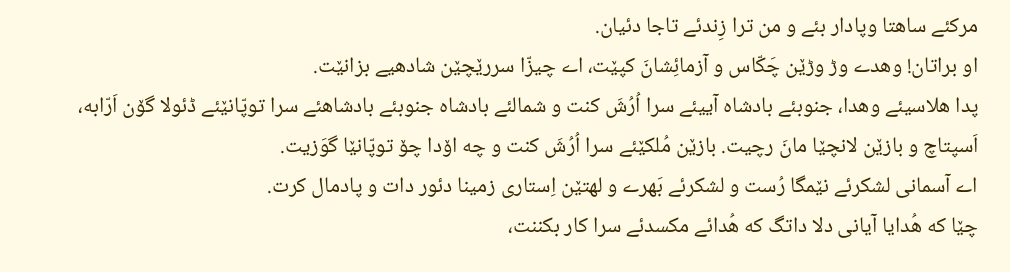مرکئے ساهتا وپادار بئے و من ترا زِندئے تاجا دئیان.
او براتان! وهدے وڑ وڑێن چَکّاس و آزمائِشانَ کپێت، اے چیزّا سررێچێن شادهیے بزانێت.
پدا هلاسیئے وهدا، جنوبئے بادشاه آییئے سرا اُرُشَ کنت و شمالئے بادشاه جنوبئے بادشاهئے سرا توپّانێئے ڈئولا گۆن اَرّابه، اَسپتاچ و بازێن لانچێا مانَ رچیت. بازێن مُلکێئے سرا اُرُشَ کنت و چه اۆدا چۆ توپّانێا گوَزیت.
اے آسمانی لشکرئے نێمگا رُست و لشکرئے بَهرے و لهتێن اِستاری زمینا دئور دات و پادمال کرت.
چێا که هُدایا آیانی دلا داتگ که هُدائے مکسدئے سرا کار بکننت،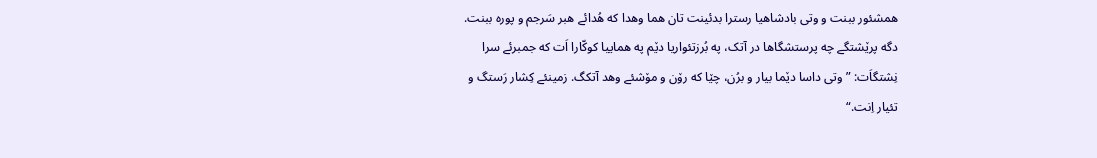همشئور ببنت و وتی بادشاهیا رسترا بدئینت تان هما وهدا که هُدائے هبر سَرجم و پوره ببنت.
دگه پرێشتگے چه پرستشگاها در آتک، په بُرزتئواریا دێم په هماییا کوکّارا اَت که جمبرئے سرا نِشتگاَت: ”وتی داسا دێما بیار و برُن، چێا که رۆن و مۆشئے وهد آتکگ. زمینئے کِشار رَستگ و تئیار اِنت.“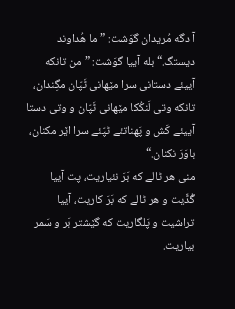آ دگه مُریدان گوَشت: ”ما هُداوند دیستگ.“ بله آییا گوَشت: ”من تانکه آییئے دستانی سرا مێهانی ٹَپّان مگِندان، تانکه وتی لَنکُکا مێهانی ٹَپّان و وتی دستا آییئے کَش و پَهناتئے ٹپّئے سرا اێر مکنان، باوَرَ نکنان.“
منی هر ٹالے که بَرَ نئیاریت، پت آییا گُڈّیت و هر ٹالے که بَرَ کاریت، آییا تراشیت و پَلگاریت که گێشتر بَر و سَمر بیاریت.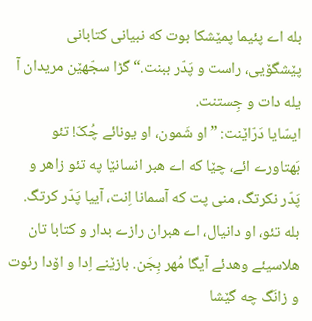بله اے پئیما پمێشکا بوت که نبیانی کتابانی پێشگۆیی، راست و پَدّر ببنت.“ گڑا سجّهێن مریدان آ یله دات و جِستنت.
ایسّایا دَرّاێنت: ”او شَمون، او یونائے چُکّ! تئو بَهتاورے ائے، چێا که اے هبر انسانێا په تئو زاهر و پَدّر نکرتگ، منی پت که آسمانا اِنت، آییا پَدّر کرتگ.
بله تئو، او دانیال، اے هبران رازے بدار و کتابا تان هلاسیئے وهدئے آیگا مُهر بِجَن. بازێنے اِدا و اۆدا رئوت و زانَگ چه گێشا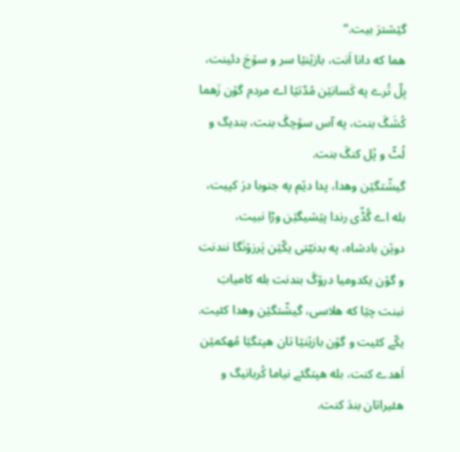گێشترَ بیت.“
هما که دانا اَنت، بازێنێا سر و سۆجَ دئینت، بِلّ تُرے په کَسانێن مُدّتێا اے مردم گۆن زَهما کُشَگَ بنت، په آس سۆچگَ بنت، بندیگ و لُٹّ و پُل کنگَ بنت.
گیشّتگێن وهدا، پدا دێم په جنوبا درَ کپیت، بله اے گُڈّی رندا پێشیگێن وڑا نبیت،
دوێن بادشاه، په بدنیّتی یکّێن پَرزۆنَگا نندنت و گۆن یکدومیا درۆگَ بندنت بله کامیابَ نبنت چێا که هلاسی، گیشّتگێن وهدا کئیت.
یکّے کئیت و گۆن بازێنێا تان هپتگێا مُهکمێن اَهدے کنت، بله هپتگئے نیاما کُربانیگ و هئیراتان بندَ کنت.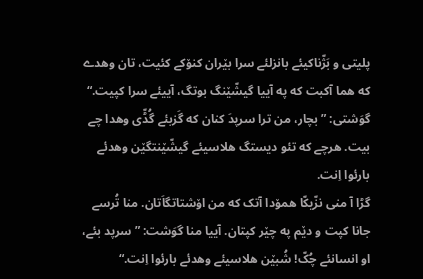پلیتی و بَژّناکیئے بانزلئے سرا بێران کنۆکے کئیت، تان وهدے که هما آکبت که په آییا گیشّێنگ بوتگ، آییئے سرا کپیت.“
گوَشتی: ”بچار، من ترا سرپدَ کنان که گَزبئے گُڈّی وهدا چے بیت. هرچے که تئو دیستگ هلاسیئے گیشّێنتگێن وهدئے بارئوا اِنت.
گڑا آ منی نزّیکّا همۆدا آتک که من اۆشتاتگاَتان. منا تُرسے جانا کپت و دێم په چێر کپتان. آییا منا گوَشت: ”سرپد بئے، او انسانئے چُکّ! شُبێن هلاسیئے وهدئے بارئوا اِنت.“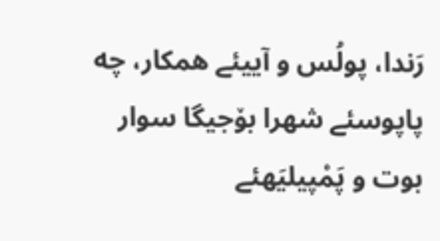رَندا، پولُس و آییئے همکار، چه پاپوسئے شهرا بۆجیگا سوار بوت و پَمْپیلیَهئے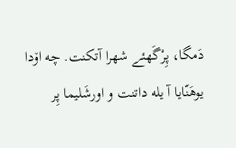دَمگا، پِرْگَهئے شهرا آتکنت. چه اۆدا یوهَنّایا آ یله داتنت و اورشَلیما پِر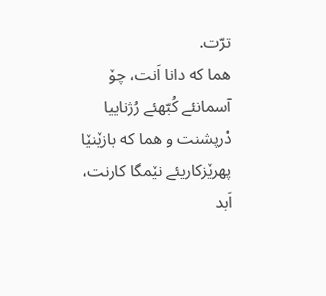ترّت.
هما که دانا اَنت، چۆ آسمانئے کُبّهئے رُژناییا دْرپشنت و هما که بازێنێا پهرێزکاریئے نێمگا کارنت، اَبد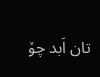تان اَبد چۆ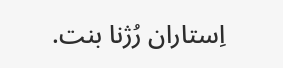اِستاران رُژنا بنت.